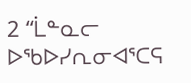2 “ᒫᓐᓇᓕ ᐅᖃᐅᓯᕆᓂᐊᕐᑕᕋ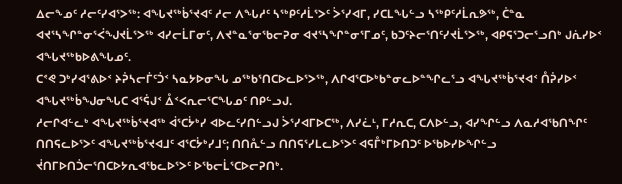ᐃᓕᖕᓄᑦ ᓱᓕᑦᓯᐊᕐᐳᖅ: ᐊᖓᔪᖅᑳᕐᔪᐊᑦ ᓱᓕ ᐱᖓᓱᑦ ᓴᖅᑭᑦᓱᒫᕐᐳᑦ ᐴᕐᓯᐊᒥ, ᓯᑕᒪᖓᓪᓗ ᓴᖅᑭᑦᓱᒫᕆᕗᖅ, ᑖᓐᓇ ᐊᔪᕐᓴᖏᓐᓂᕐᐹᖑᔪᒫᕐᐳᖅ ᐊᓯᓕᒫᒥᓂᑦ, ᐱᔪᓐᓇᕐᓂᖃᓕᕈᓂ ᐊᔪᕐᓴᖏᓐᓂᕐᒥᓄᑦ, ᑲᑐᑦᔨᓕᕐᑎᑦᓯᔪᒫᕐᐳᖅ, ᐊᑭᕋᕐᑐᓕᕐᓗᑎᒃ ᒍᕇᓯᐅᑉ ᐊᖓᔪᖅᑲᐅᕕᖓᓄᑦ.
ᑕᕝᕙ ᑐᒃᓯᐊᕐᕕᐅᑉ ᔨᕉᓴᓕᒦᑦᑑᑉ ᓴᓇᔭᐅᓂᖓ ᓄᖅᑲᕐᑎᑕᐅᓚᐅᕐᐳᖅ, ᐱᒋᐊᕐᑕᐅᒃᑲᓐᓂᓚᐅᓐᖏᓚᕐᓗ ᐊᖓᔪᖅᑳᕐᔪᐊᑉ ᑍᕉᓯᐅᑉ ᐊᖓᔪᖅᑳᖑᓂᖓᑕ ᐊᕐᕌᒍᑉ ᐂᑉᐸᕆᓕᕐᑕᖓᓄᑦ ᑎᑭᓪᓗᒍ.
ᓱᓕᒋᐊᓪᓚᒃ ᐊᖓᔪᖅᑳᕐᔪᐊᖅ ᐋᕐᑕᔮᒃᓯ ᐊᐅᓚᑦᓯᑎᓪᓗᒍ ᐴᕐᓯᐊᒥᐅᑕᖅ, ᐱᓯᓛᒻ, ᒥᓱᕆᑕ, ᑕᐱᐅᓪᓗ, ᐊᓯᖏᓪᓗ ᐱᓇᓱᐊᖃᑎᖏᑦ ᑎᑎᕋᓚᐅᕐᐳᑦ ᐊᖓᔪᖅᑳᕐᔪᐊᒧᑦ ᐊᕐᑕᔮᒃᓯᒧᑦ; ᑎᑎᕅᓪᓗ ᑎᑎᕋᕐᓯᒪᓚᐅᕐᐳᑦ ᐊᕋᒤᒃᒥᐅᑎᑐᑦ ᐅᖃᐅᓯᐅᖏᓪᓗ ᔫᑎᒥᐅᑎᑑᓕᕐᑎᑕᐅᔭᕆᐊᖃᓚᐅᕐᐳᑦ ᐅᖃᓕᒫᕐᑕᐅᓕᕈᑎᒃ.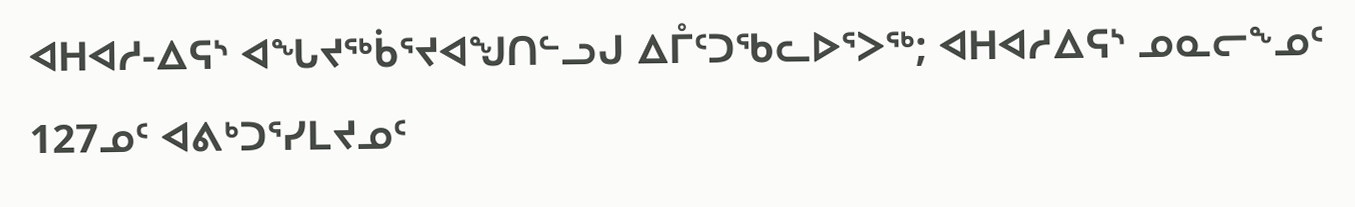ᐊᕼᐊᓱ-ᐃᕋᔅ ᐊᖓᔪᖅᑳᕐᔪᐊᖑᑎᓪᓗᒍ ᐃᒤᑦᑐᖃᓚᐅᕐᐳᖅ; ᐊᕼᐊᓱᐃᕋᔅ ᓄᓇᓕᖕᓄᑦ 127ᓄᑦ ᐊᕕᒃᑐᕐᓯᒪᔪᓄᑦ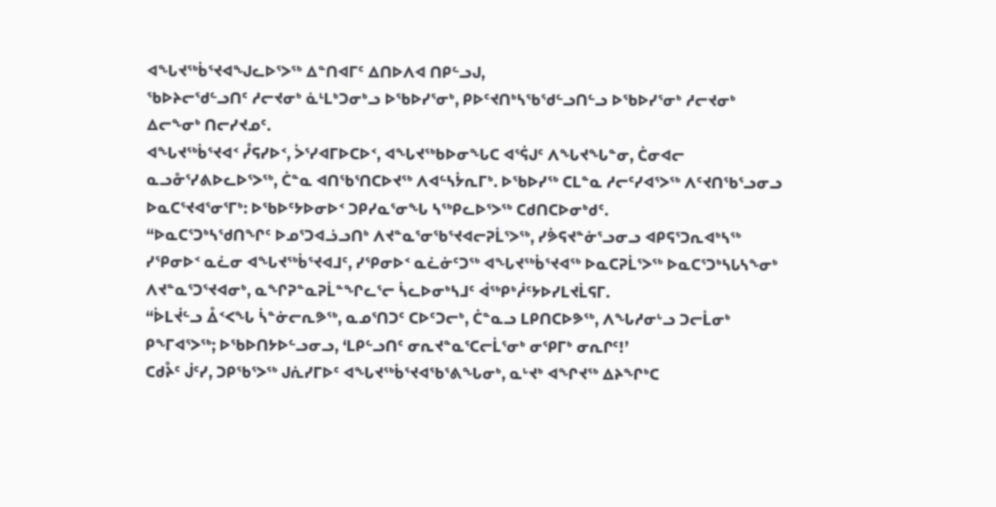ᐊᖓᔪᖅᑳᕐᔪᐊᖑᓚᐅᕐᐳᖅ ᐃᓐᑎᐊᒥᑦ ᐃᑎᐅᐱᐊ ᑎᑭᓪᓗᒍ,
ᖃᐅᔨᓕᖁᓪᓗᑎᑦ ᓱᓕᔪᓂᒃ ᓈᒻᒪᒃᑐᓂᒃᓗ ᐅᖃᐅᓯᕐᓂᒃ, ᑭᐅᑦᔪᑎᒃᓴᖃᖁᓪᓗᑎᓪᓗ ᐅᖃᐅᓯᕐᓂᒃ ᓱᓕᔪᓂᒃ ᐃᓕᖕᓂᒃ ᑎᓕᓯᔪᓄᑦ.
ᐊᖓᔪᖅᑳᕐᔪᐊᑉ ᓮᕋᓯᐅᑉ, ᐴᕐᓯᐊᒥᐅᑕᐅᑉ, ᐊᖓᔪᖅᑲᐅᓂᖓᑕ ᐊᕐᕌᒍᑦ ᐱᖓᔪᖓᓐᓂ, ᑖᓂᐊᓕ ᓇᓗᓁᕐᓯᕕᐅᓚᐅᕐᐳᖅ, ᑖᓐᓇ ᐊᑎᖃᕐᑎᑕᐅᔪᖅ ᐱᐊᓪᓴᔮᕆᒥᒃ. ᐅᖃᐅᓯᖅ ᑕᒪᓐᓇ ᓱᓕᑦᓯᐊᕐᐳᖅ ᐱᑦᔪᑎᖃᕐᓗᓂᓗ ᐅᓇᑕᕐᔪᐊᕐᓂᕐᒥᒃ: ᐅᖃᐅᑦᔭᐅᓂᐅᑉ ᑐᑭᓯᓇᕐᓂᖓ ᓴᖅᑭᓚᐅᕐᐳᖅ ᑕᑯᑎᑕᐅᓂᒃᑯᑦ.
“ᐅᓇᑕᕐᑐᒃᓴᖁᑎᖏᑦ ᐅᓄᕐᑐᐊᓘᓗᑎᒃ ᐱᔪᓐᓇᕐᓂᖃᕐᔪᐊᓕᕈᒫᕐᐳᖅ, ᓯᕘᕋᔪᓐᓃᕐᓗᓂᓗ ᐊᑭᕋᕐᑐᕆᐊᒃᓴᖅ ᓯᕿᓂᐅᑉ ᓇᓛᓂ ᐊᖓᔪᖅᑳᕐᔪᐊᒧᑦ, ᓯᕿᓂᐅᑉ ᓇᓛᓃᑦᑐᖅ ᐊᖓᔪᖅᑳᕐᔪᐊᖅ ᐅᓇᑕᕈᒫᕐᐳᖅ ᐅᓇᑕᕐᑐᒃᓴᒐᓴᖕᓂᒃ ᐱᔪᓐᓇᕐᑐᕐᔪᐊᓂᒃ, ᓇᖏᕈᓐᓇᕈᒫᓐᖏᓚᕐᓕ ᓵᓚᐅᓂᒃᓴᒧᑦ ᐋᖅᑭᒃᓲᑦᔭᐅᓯᒪᔪᒫᕋᒥ.
“ᐆᒪᔫᓪᓗ ᐂᑉᐸᖓ ᓵᓐᓃᓕᕆᕗᖅ, ᓇᓄᕐᑎᑐᑦ ᑕᐅᑦᑐᓕᒃ, ᑖᓐᓇᓗ ᒪᑭᑎᑕᐅᕗᖅ, ᐱᖓᓱᓂᒡᓗ ᑐᓕᒫᓂᒃ ᑭᖕᒥᐊᕐᐳᖅ; ᐅᖃᐅᑎᔭᐅᓪᓗᓂᓗ, ‘ᒪᑭᓪᓗᑎᑦ ᓂᕆᔪᓐᓇᕐᑕᓕᒫᕐᓂᒃ ᓂᕿᒥᒃ ᓂᕆᒋᑦ!’
ᑕᑯᔧᑦ ᒎᑦᓯ, ᑐᑭᖃᕐᐳᖅ ᒍᕇᓯᒥᐅᑦ ᐊᖓᔪᖅᑳᕐᔪᐊᖃᕐᕕᖓᓂᒃ, ᓇᒡᔪᒃ ᐊᖏᔪᖅ ᐃᔨᖏᒃᑕ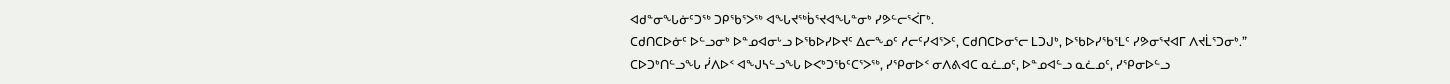ᐊᑯᓐᓂᖓᓃᑦᑐᖅ ᑐᑭᖃᕐᐳᖅ ᐊᖓᔪᖅᑳᕐᔪᐊᖓᓐᓂᒃ ᓯᕗᓪᓕᕐᐹᒥᒃ.
ᑕᑯᑎᑕᐅᓃᑦ ᐅᓪᓗᓂᒃ ᐅᓐᓄᐊᓂᒡᓗ ᐅᖃᐅᓯᐅᔪᑦ ᐃᓕᖕᓄᑦ ᓱᓕᑦᓯᐊᕐᐳᑦ, ᑕᑯᑎᑕᐅᓂᕐᓕ ᒪᑐᒍᒃ, ᐅᖃᐅᓯᖃᕐᒪᑦ ᓯᕗᓂᕐᔪᐊᒥ ᐱᔪᒫᕐᑐᓂᒃ.”
ᑕᐅᑐᒃᑎᓪᓗᖓ ᓰᐱᐅᑉ ᐊᖑᓴᓪᓗᖓ ᐅᐸᒃᑐᖃᑦᑕᕐᐳᖅ, ᓯᕿᓂᐅᑉ ᓂᐱᕕᐊᑕ ᓇᓛᓄᑦ, ᐅᓐᓄᐊᓪᓗ ᓇᓛᓄᑦ, ᓯᕿᓂᐅᓪᓗ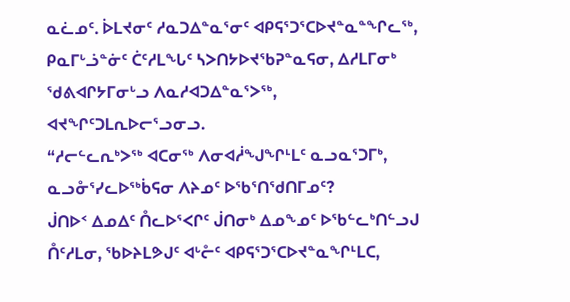ᓇᓛᓄᑦ. ᐆᒪᔪᓂᑦ ᓱᓇᑐᐃᓐᓇᕐᓂᑦ ᐊᑭᕋᕐᑐᕐᑕᐅᔪᓐᓇᓐᖏᓚᖅ, ᑭᓇᒥᒡᓘᓐᓃᑦ ᑖᑦᓱᒪᖓᑦ ᓴᐳᑎᔭᐅᔪᖃᕈᓐᓇᕋᓂ, ᐃᓱᒪᒥᓂᒃ ᖁᕕᐊᒋᔭᒥᓂᒡᓗ ᐱᓇᓱᐊᑐᐃᓐᓇᕐᐳᖅ, ᐊᔪᖏᑦᑐᒪᕆᐅᓕᕐᓗᓂᓗ.
“ᓱᓕᓪᓚᕆᒃᐳᖅ ᐊᑕᓂᖅ ᐱᓂᐊᓲᖑᖏᒻᒪᑦ ᓇᓗᓇᕐᑐᒥᒃ, ᓇᓗᓁᕐᓯᓚᐅᖅᑳᕋᓂ ᐱᔨᓄᑦ ᐅᖃᕐᑎᖁᑎᒥᓄᑦ?
ᒎᑎᐅᑉ ᐃᓄᐃᑦ ᑍᓚᐅᕐᐸᒋᑦ ᒎᑎᓂᒃ ᐃᓄᖕᓄᑦ ᐅᖃᓪᓚᒃᑎᓪᓗᒍ ᑍᑦᓱᒪᓂ, ᖃᐅᔨᒪᕗᒍᑦ ᐊᒡᓔᑦ ᐊᑭᕋᕐᑐᕐᑕᐅᔪᓐᓇᖏᒻᒪᑕ,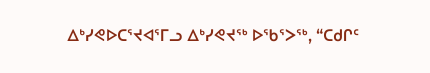ᐃᒃᓯᕙᐅᑕᕐᔪᐊᕐᒥᓗ ᐃᒃᓯᕙᔪᖅ ᐅᖃᕐᐳᖅ, “ᑕᑯᒋᑦ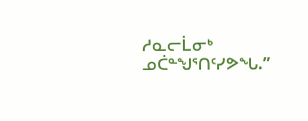ᓱᓇᓕᒫᓂᒃ ᓄᑖᓐᖑᕐᑎᑦᓯᕗᖓ.”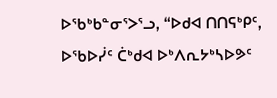ᐅᖃᒃᑲᓐᓂᕐᐳᕐᓗ, “ᐅᑯᐊ ᑎᑎᕋᒃᑭᑦ, ᐅᖃᐅᓰᑦ ᑖᒃᑯᐊ ᐅᒃᐱᕆᔭᒃᓴᐅᕗᑦ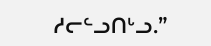ᓱᓕᓪᓗᑎᒡᓗ.”